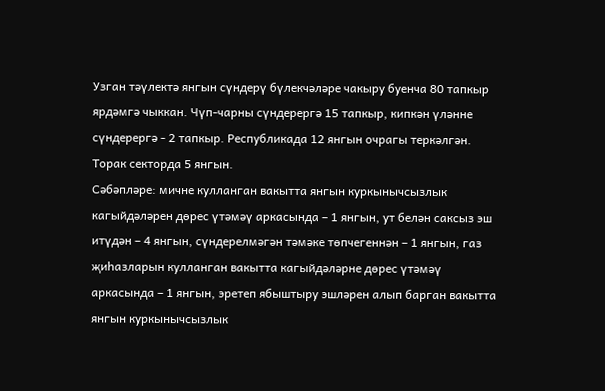Узган тәүлектә янгын сүндерү бүлекчәләре чакыру буенча 80 тапкыр ярдәмгә чыккан. Чүп-чарны сүндерергә 15 тапкыр, кипкән үләнне сүндерергә - 2 тапкыр. Республикада 12 янгын очрагы теркәлгән. Торак секторда 5 янгын.
Сәбәпләре: мичне кулланган вакытта янгын куркынычсызлык кагыйдәләрен дөрес үтәмәү аркасында – 1 янгын, ут белән саксыз эш итүдән – 4 янгын, сүндерелмәгән тәмәке төпчегеннән – 1 янгын, газ җиһазларын кулланган вакытта кагыйдәләрне дөрес үтәмәү аркасында – 1 янгын, эретеп ябыштыру эшләрен алып барган вакытта янгын куркынычсызлык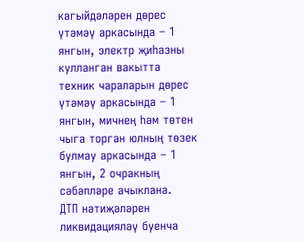кагыйдәләрен дөрес үтәмәү аркасында – 1 янгын, электр җиһазны кулланган вакытта техник чараларын дөрес үтәмәү аркасында – 1 янгын, мичнең һәм төтен чыга торган юлның төзек булмау аркасында – 1 янгын, 2 очракның сәбәпләре ачыклана.
ДТП нәтиҗәләрен ликвидацияләү буенча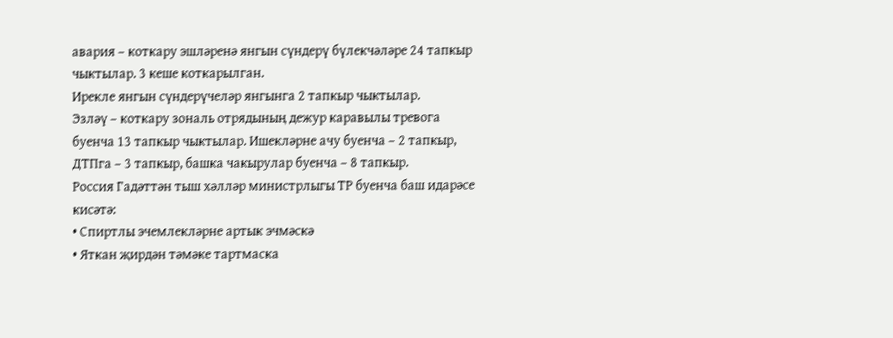авария – коткару эшләренә янгын сүндерү бүлекчәләре 24 тапкыр чыктылар. 3 кеше коткарылган.
Ирекле янгын сүндерүчеләр янгынга 2 тапкыр чыктылар.
Эзләү – коткару зональ отрядының дежур каравылы тревога буенча 13 тапкыр чыктылар. Ишекләрне ачу буенча – 2 тапкыр, ДТПга – 3 тапкыр, башка чакырулар буенча – 8 тапкыр.
Россия Гадәттән тыш хәлләр министрлыгы ТР буенча баш идарәсе кисәтә:
• Спиртлы эчемлекләрне артык эчмәскә
• Яткан җирдән тәмәке тартмаска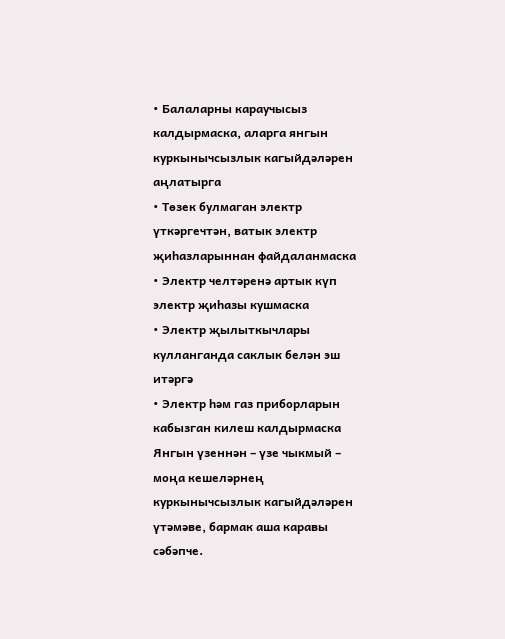• Балаларны караучысыз калдырмаска, аларга янгын куркынычсызлык кагыйдәләрен аңлатырга
• Төзек булмаган электр үткәргечтән, ватык электр җиһазларыннан файдаланмаска
• Электр челтәренә артык күп электр җиһазы кушмаска
• Электр җылыткычлары кулланганда саклык белән эш итәргә
• Электр һәм газ приборларын кабызган килеш калдырмаска
Янгын үзеннән – үзе чыкмый – моңа кешеләрнең куркынычсызлык кагыйдәләрен үтәмәве, бармак аша каравы сәбәпче.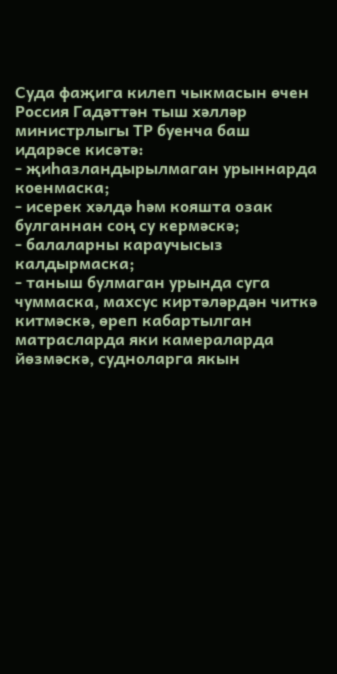Суда фаҗига килеп чыкмасын өчен Россия Гадәттән тыш хәлләр министрлыгы ТР буенча баш идарәсе кисәтә:
- җиһазландырылмаган урыннарда коенмаска;
- исерек хәлдә һәм кояшта озак булганнан соң су кермәскә;
- балаларны караучысыз калдырмаска;
- таныш булмаган урында суга чуммаска, махсус киртәләрдән читкә китмәскә, өреп кабартылган матрасларда яки камераларда йөзмәскә, судноларга якын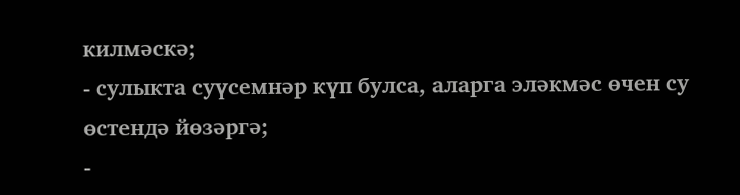килмәскә;
- сулыкта суүсемнәр күп булса, аларга эләкмәс өчен су өстендә йөзәргә;
-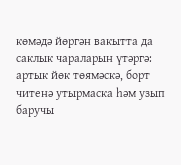көмәдә йөргән вакытта да саклык чараларын үтәргә: артык йөк төямәскә, борт читенә утырмаска һәм узып баручы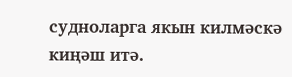судноларга якын килмәскә киңәш итә.